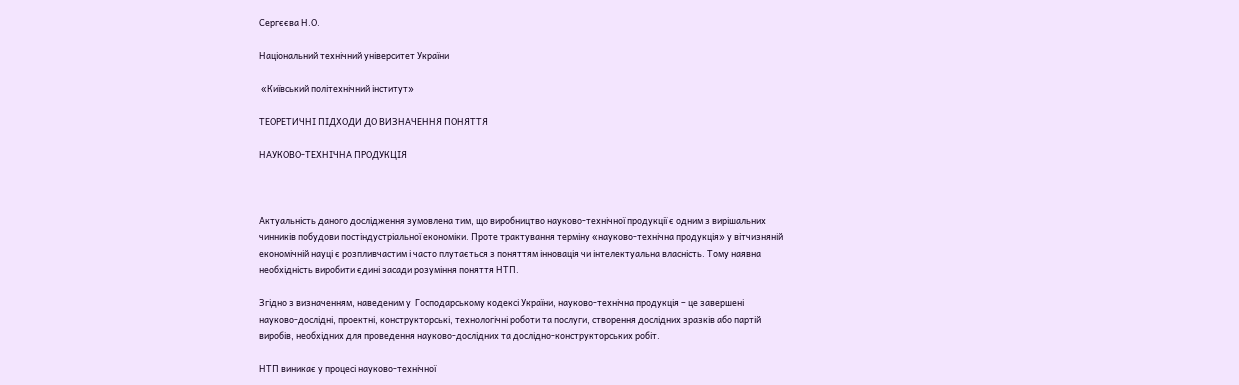Сергєєва Н.О.

Національний технічний університет України

 «Київський політехнічний інститут»

ТЕОРЕТИЧНІ ПІДХОДИ ДО ВИЗНАЧЕННЯ ПОНЯТТЯ

НАУКОВО-ТЕХНІЧНА ПРОДУКЦІЯ



Актуальність даного дослідження зумовлена тим, що виробництво науково-технічної продукції є одним з вирішальних чинників побудови постіндустріальної економіки. Проте трактування терміну «науково-технічна продукція» у вітчизняній економічній науці є розпливчастим і часто плутається з поняттям інновація чи інтелектуальна власність. Тому наявна необхідність виробити єдині засади розуміння поняття НТП.

Згідно з визначенням, наведеним у  Господарському кодексі України, науково-технічна продукція – це завершені науково-дослідні, проектні, конструкторські, технологічні роботи та послуги, створення дослідних зразків або партій виробів, необхідних для проведення науково-дослідних та дослідно-конструкторських робіт.

НТП виникає у процесі науково-технічної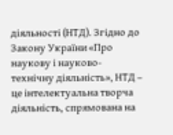діяльності (НТД). Згідно до Закону України «Про наукову і науково-технічну діяльність», НТД – це інтелектуальна творча діяльність, спрямована на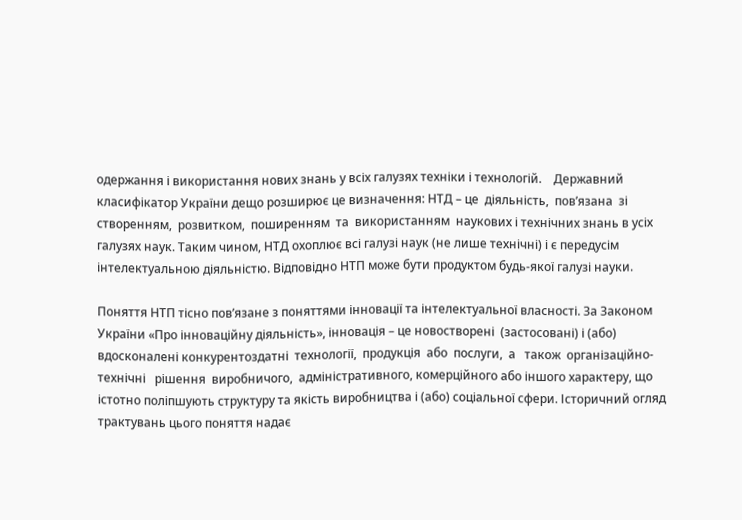одержання і використання нових знань у всіх галузях техніки і технологій.    Державний класифікатор України дещо розширює це визначення: НТД – це  діяльність,  пов’язана  зі створенням,  розвитком,  поширенням  та  використанням  наукових і технічних знань в усіх галузях наук. Таким чином, НТД охоплює всі галузі наук (не лише технічні) і є передусім інтелектуальною діяльністю. Відповідно НТП може бути продуктом будь-якої галузі науки.

Поняття НТП тісно пов’язане з поняттями інновації та інтелектуальної власності. За Законом України «Про інноваційну діяльність», інновація – це новостворені  (застосовані) і (або) вдосконалені конкурентоздатні  технології,  продукція  або  послуги,  а   також  організаційно-технічні   рішення  виробничого,  адміністративного, комерційного або іншого характеру, що істотно поліпшують структуру та якість виробництва і (або) соціальної сфери. Історичний огляд трактувань цього поняття надає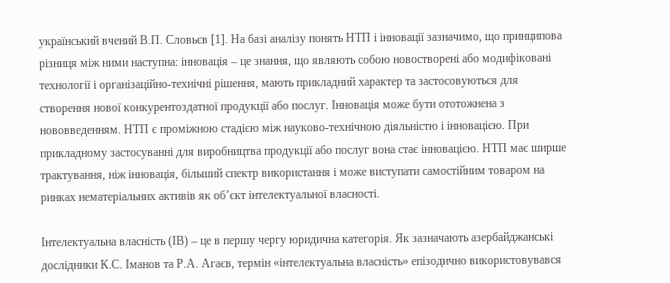український вчений В.П. Словьєв [1]. На базі аналізу понять НТП і інновації зазначимо, що принципова різниця між ними наступна: інновація – це знання, що являють собою новостворені або модифіковані технології і організаційно-технічні рішення, мають прикладний характер та застосовуються для створення нової конкурентоздатної продукції або послуг. Інновація може бути ототожнена з нововведенням. НТП є проміжною стадією між науково-технічною діяльністю і інновацією. При прикладному застосуванні для виробництва продукції або послуг вона стає інновацією. НТП має ширше трактування, ніж інновація, більший спектр використання і може виступати самостійним товаром на ринках нематеріальних активів як об’єкт інтелектуальної власності.

Інтелектуальна власність (ІВ) – це в першу чергу юридична категорія. Як зазначають азербайджанські дослідники К.С. Іманов та Р.А. Агаєв, термін «інтелектуальна власність» епізодично використовувався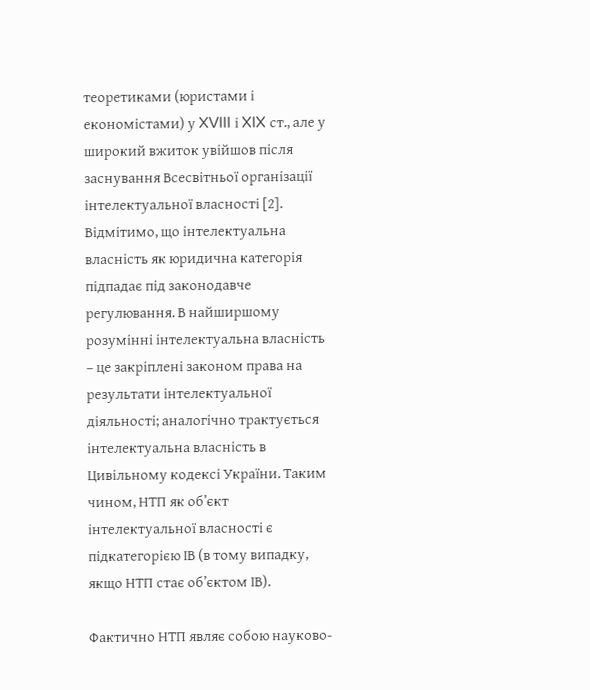теоретиками (юристами і економістами) у XVIII і XIX ст., але у широкий вжиток увійшов після заснування Всесвітньої організації інтелектуальної власності [2]. Відмітимо, що інтелектуальна власність як юридична категорія підпадає під законодавче регулювання. В найширшому розумінні інтелектуальна власність – це закріплені законом права на результати інтелектуальної діяльності; аналогічно трактується інтелектуальна власність в Цивільному кодексі України. Таким чином, НТП як об’єкт інтелектуальної власності є підкатегорією ІВ (в тому випадку, якщо НТП стає об’єктом ІВ).

Фактично НТП являє собою науково-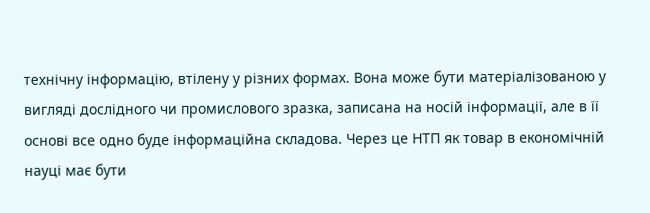технічну інформацію, втілену у різних формах. Вона може бути матеріалізованою у вигляді дослідного чи промислового зразка, записана на носій інформації, але в її основі все одно буде інформаційна складова. Через це НТП як товар в економічній науці має бути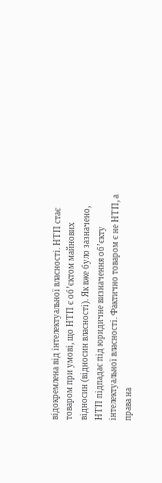відокремлена від інтелектуальної власності. НТП стає товаром при умові, що НТП є об’єктом майнових відносин (відносин власності). Як вже було зазначено, НТП підпадає під юридичне визначення об’єкту інтелектуальної власності. Фактично товаром є не НТП, а права на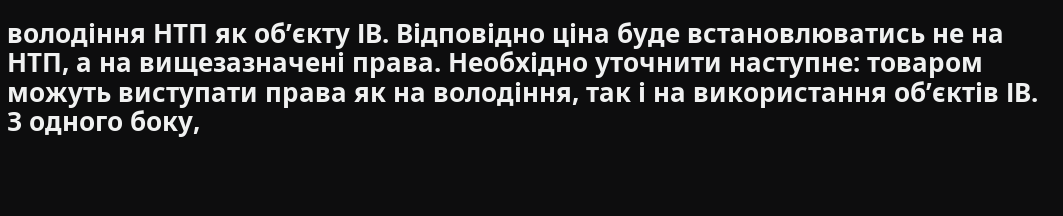володіння НТП як об’єкту ІВ. Відповідно ціна буде встановлюватись не на НТП, а на вищезазначені права. Необхідно уточнити наступне: товаром можуть виступати права як на володіння, так і на використання об’єктів ІВ. З одного боку,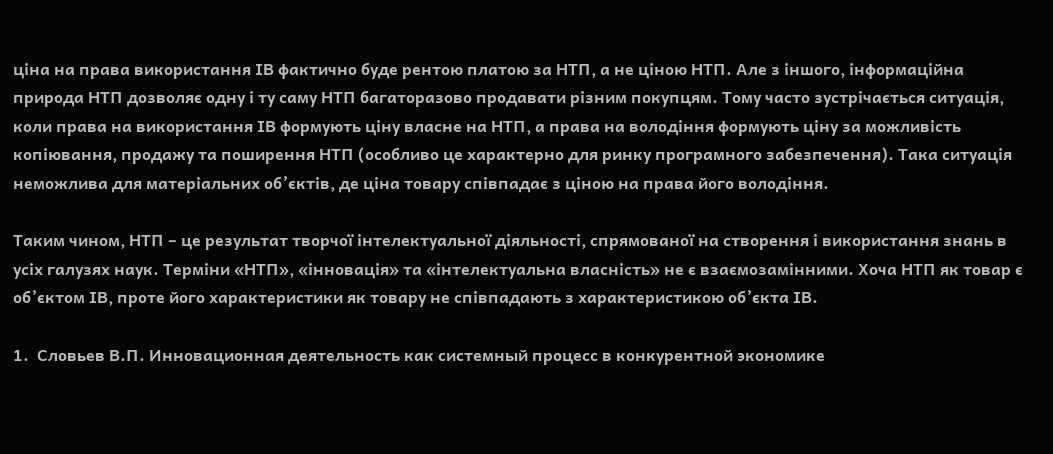ціна на права використання ІВ фактично буде рентою платою за НТП, а не ціною НТП. Але з іншого, інформаційна природа НТП дозволяє одну і ту саму НТП багаторазово продавати різним покупцям. Тому часто зустрічається ситуація, коли права на використання ІВ формують ціну власне на НТП, а права на володіння формують ціну за можливість копіювання, продажу та поширення НТП (особливо це характерно для ринку програмного забезпечення). Така ситуація неможлива для матеріальних об’єктів, де ціна товару співпадає з ціною на права його володіння.

Таким чином, НТП – це результат творчої інтелектуальної діяльності, спрямованої на створення і використання знань в усіх галузях наук. Терміни «НТП», «інновація» та «інтелектуальна власність» не є взаємозамінними. Хоча НТП як товар є об’єктом ІВ, проте його характеристики як товару не співпадають з характеристикою об’єкта ІВ.

1.  Словьев В.П. Инновационная деятельность как системный процесс в конкурентной экономике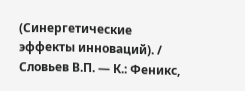(Синергетические эффекты инноваций). / Словьев В.П. — К.: Феникс,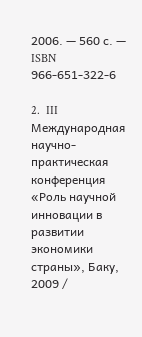2006. — 560 с. — ISBN 966-651-322-6

2.  III Международная научно-практическая конференция «Роль научной инновации в развитии экономики страны», Баку, 2009 /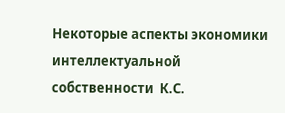Некоторые аспекты экономики интеллектуальной собственности  К.С.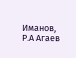Иманов, Р.А Агаев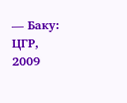— Баку: ЦГР, 2009